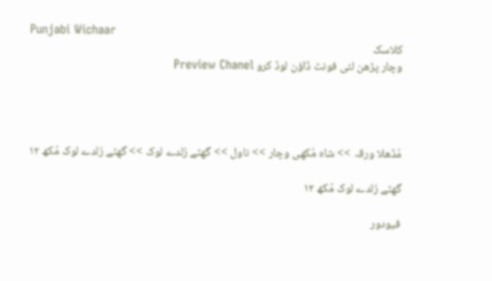Punjabi Wichaar
کلاسک
وچار پڑھن لئی فونٹ ڈاؤن لوڈ کرو Preview Chanel




مُڈھلا ورقہ >> شاہ مُکھی وچار >> ناول >> گھٹے رُلدے لوک >> گھٹے رُلدے لوک مُکھ ۱۲

گھٹے رُلدے لوک مُکھ ۱۲

فیودور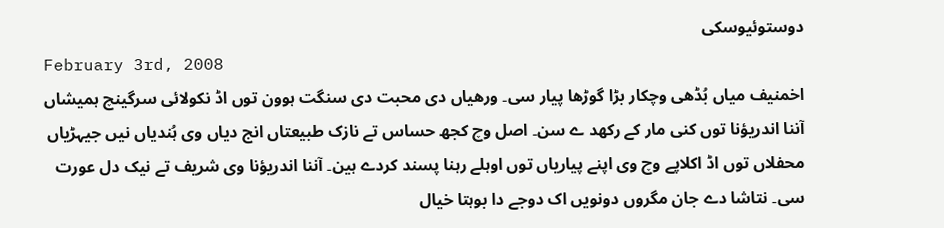دوستوئیوسکی
February 3rd, 2008
اخمنیف میاں بُڈھی وچکار بڑا گوڑھا پیار سی۔ ورھیاں دی محبت دی سنگت ہوون توں اڈ نکولائی سرگینچ ہمیشاں آننا اندریؤنا توں کنی مار کے رکھد ے سن۔ اصل وچ کجھ حساس تے نازک طبیعتاں انج دیاں وی ہُندیاں نیں جیہڑیاں محفلاں توں اڈ اکلاپے وچ وی اپنے پیاریاں توں اوہلے رہنا پسند کردے ہین۔ آننا اندریؤنا وی شریف تے نیک دل عورت سی۔ نتاشا دے جان مگروں دونویں اک دوجے دا بوہتا خیال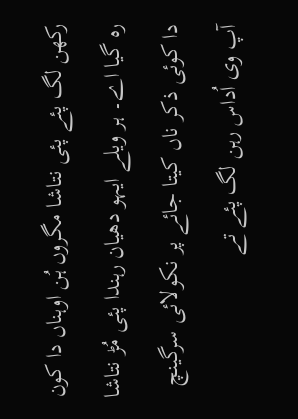رکھن لگ پئے پئی نتاشا مگروں ہُن اوہناں دا کون رہ گیا اے۔ ہر ویلے ایہو دھیان رہندا پئی مُڑ نتاشا دا کوئی ذکر ناں کیتا جائے پر نکولائی سرگینچ آپ وی اُداس رہن لگ پئے تے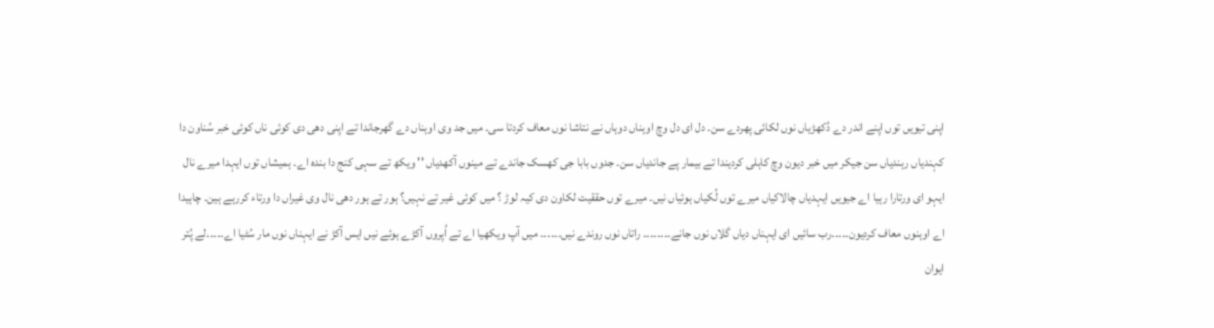اپنی تیویں توں اپنے اندر دے دُکھڑیاں نوں لکائی پھردے سن۔ دل ای دل وچ اوہناں دوہاں نے نتاشا نوں معاف کردتا سی۔ میں جد وی اوہناں دے گھرجاندا تے اپنی دھی دی کوئی ناں کوئی خبر سُناون دا کہندیاں رہندیاں سن جیکر میں خبر دیون وچ کاہلی کردیندا تے بیمار پے جاندیاں سن۔ جدوں بابا جی کھسک جاندے تے مینوں آکھدیاں '' ویکھ تے سہی کنج دا بندہ اے۔ ہمیشاں توں ایہدا میرے نال ایہو ای ورتارا رہیا اے جیویں ایہدیاں چالاکیاں میرے توں لُکیاں ہوئیاں نیں۔ میرے توں حققیت لکاون دی کیہ لوڑ ؟ میں کوئی غیر تے نہیں؟ ہور تے ہور دھی نال وی غیراں دا ورتاء کررہے ہین۔ چاہیدا اے اوہنوں معاف کردیون۔۔۔۔۔رب سائیں ای ایہناں دیاں گلاں نوں جانے۔۔۔۔۔۔۔۔ راتاں نوں روندے نیں۔۔۔۔۔۔ میں آپ ویکھیا اے تے اُپروں آکڑے ہوئے نیں ایس آکڑ نے ایہناں نوں مار سُٹیا اے۔۔۔۔۔لے پُتر ایوان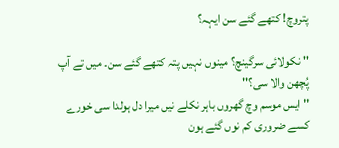پتروچ! کتھے گئے سن ایہہ؟

'' نکولائی سرگینچ؟ مینوں نہیں پتہ کتھے گئے سن۔ میں تے آپ پُچھن والا سی؟''
'' ایس موسم وچ گھروں باہر نکلے نیں میرا دل ہولدا سی خورے کسے ضروری کم نوں گئے ہون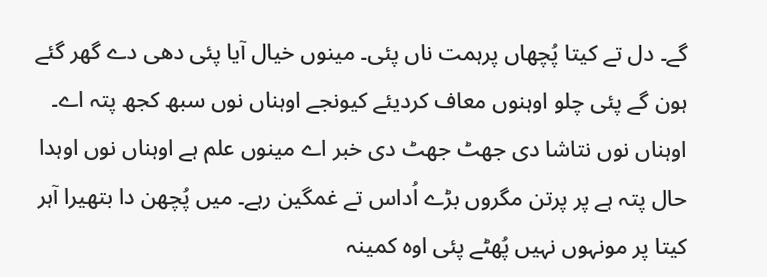گے۔ دل تے کیتا پُچھاں پرہمت ناں پئی۔ مینوں خیال آیا پئی دھی دے گھر گئے ہون گے پئی چلو اوہنوں معاف کردیئے کیونجے اوہناں نوں سبھ کجھ پتہ اے۔ اوہناں نوں نتاشا دی جھٹ جھٹ دی خبر اے مینوں علم ہے اوہناں نوں اوہدا حال پتہ ہے پر پرتن مگروں بڑے اُداس تے غمگین رہے۔ میں پُچھن دا بتھیرا آہر کیتا پر مونہوں نہیں پُھٹے پئی اوہ کمینہ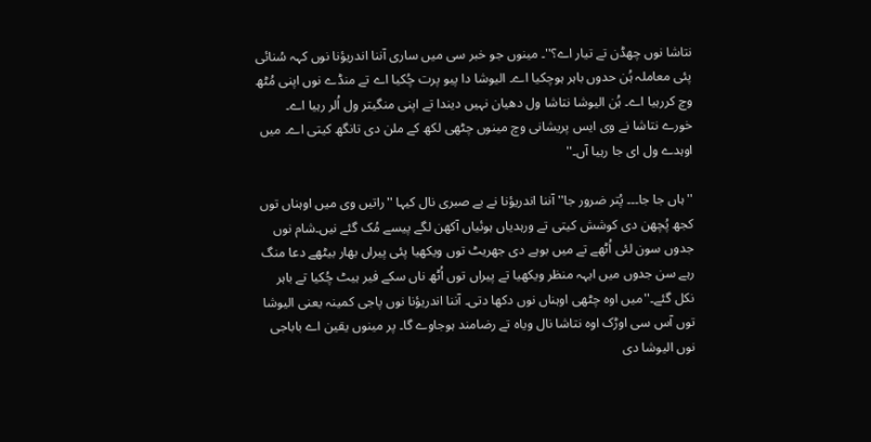نتاشا نوں چھڈن تے تیار اے؟''۔ مینوں جو خبر سی میں ساری آننا اندریؤنا نوں کہہ سُنائی پئی معاملہ ہُن حدوں باہر ہوچکیا اے۔ الیوشا دا پیو پرت چُکیا اے تے منڈے نوں اپنی مُٹھ وچ کررہیا اے۔ ہُن الیوشا نتاشا ول دھیان نہیں دیندا تے اپنی منگیتر ول اُلر رہیا اے۔ خورے نتاشا نے وی ایس پریشانی وچ مینوں چٹھی لکھ کے ملن دی تانگھ کیتی اے۔ میں اوہدے ول ای جا رہیا آں۔''

''ہاں جا جا۔۔۔ پُتر ضرور جا'' آننا اندریؤنا نے بے صبری نال کیہا ''راتیں وی میں اوہناں توں کجھ پُچھن دی کوشش کیتی تے ورہدیاں ہوئیاں آکھن لگے پیسے مُک گئے نیں۔شام نوں جدوں سون لئی اُٹھے تے میں بوہے دی جھریٹ توں ویکھیا پئی پیراں بھار بیٹھے دعا منگ رہے سن جدوں میں ایہہ منظر ویکھیا تے پیراں توں اُٹھ ناں سکے فیر ہیٹ چُکیا تے باہر نکل گئے۔''میں اوہ چٹھی اوہناں نوں دکھا دتی۔ آننا اندریؤنا نوں پاجی کمینہ یعنی الیوشا توں آس سی اوڑک اوہ نتاشا نال ویاہ تے رضامند ہوجاوے گا۔ پر مینوں یقین اے باباجی نوں الیوشا دی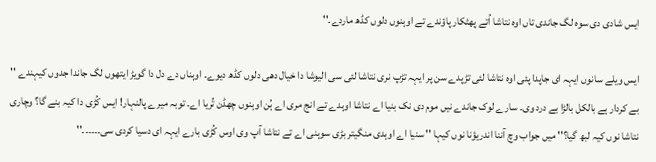ایس شادی دی سوہ لگ جاندی تاں اوہ نتاشا اُتے پھٹکار پاؤندے تے اوہنوں دلوں کڈھ ماردے۔''

ایس ویلے سانوں ایہہ ای جاپدا پئی اوہ نتاشا لئی تڑپدے سن پر ایہہ تڑپ نری نتاشا لئی سی الیوشا دا خیال دھی دلوں کڈھ دیوے۔ اوہناں دے دل دا گویڑ ایتھوں لگ جاندا جدوں کیہندے '' بے کردار ہے بالکل بالڑا بے درد وی۔ سارے لوک جاندے نیں موم دی نک بنیا اے نتاشا اوہدے تے انج مری اے ہُن اوہنوں چھڈن تُریا اے۔ توبہ میرے پالنہار! ایس کُڑی دا کیہ بنے گا؟ وچاری نتاشا نوں کیہ لبھ گیا؟'' میں جواب وچ آننا اندریؤنا نوں کیہا '' سنیا اے اوہدی منگیتر بڑی سوہنی اے تے نتاشا آپ وی اوس کُڑی بارے ایہہ ای دسیا کردی سی۔۔۔۔۔۔''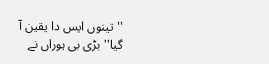'' تینوں ایس دا یقین آ گیا'' بڑی بی ہوراں نے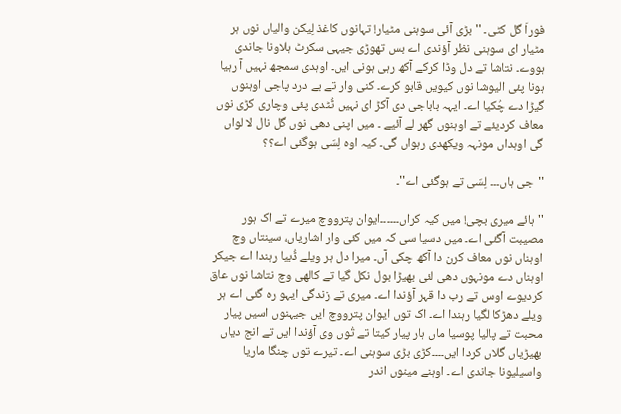فوراَ گل کٹی۔ '' بڑی آئی سوہنی مٹیار! تہانوں کاغذ لِیکن والیاں نوں ہر مٹیار ای سوہنی نظر آؤندی اے بس تھوڑی جیہی سکرٹ ہلاونا جاندی ہووے۔ نتاشا تے دل وڈا کرکے آکھ رہی ہونی ایں۔ اوہدی سمجھ نہیں آ رہیا ہونا پئی الیوشا نوں کیویں قابو کرے۔ کنی وار تے بے درد پاجی اوہنوں گیڑا دے چُکیا اے۔ ایہہ باباجی دی آکڑ ای نہیں ٹُٹدی پئی وچاری کڑی نوں معاف کردیئے تے اوہنوں گھر لے آئیے ۔ میں اپنی دھی نوں گل نال لا لواں گی اوہداں مونہہ ویکھدی رہواں گی۔ کیہ اوہ لِسّی ہوگئی اے؟؟

''جی ہاں۔۔۔ لِسّی تے ہوگئی اے''۔

'' ہائے میری بچی! میں کیہ کراں۔۔۔۔۔۔ایوان پترووچ میرے تے اک ہور مصیبت آگئی اے۔ میں دسیا سی کہ میں کئی وار اشاریاں، سینتاں وچ اوہناں نوں معاف کرن دا آکھ چکی آں۔ میرا دل ہر ویلے ڈُبیا رہندا اے جیکر اوہناں دے مونہوں دھی لئی بھیڑا بول نکل گیا تے کالھی وچ نتاشا نوں عاق کردیوے اوس تے رب دا قہر آؤندا اے۔ میری تے زندگی ایہو رہ گئی اے ہر ویلے دھڑکا لگیا رہندا اے۔ اک توں ایوان پترووچ ایں جیہنوں اسیں پیار محبت تے پالیا پوسیا ماں ہار پیار کیتا تے تُوں وی آؤندا ایں تے انج دیاں بھیڑیاں گلاں کردا ایں۔۔۔۔کڑی بڑی سوہنی اے۔ تیرے توں چنگا ماریا واسیلیونا جاندی اے۔ اوہنے مینوں اندر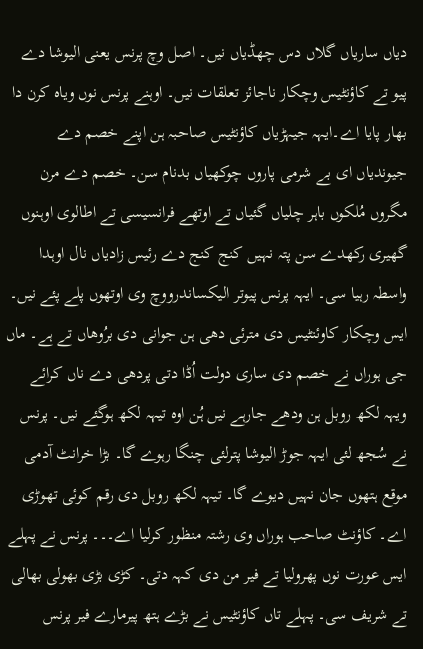دیاں ساریاں گلاں دس چھڈیاں نیں۔ اصل وچ پرنس یعنی الیوشا دے پیو تے کاؤنٹیس وچکار ناجائز تعلقات نیں۔ اوہنے پرنس نوں ویاہ کرن دا بھار پایا اے۔ایہہ جیہڑیاں کاؤنٹیس صاحبہ ہن اپنے خصم دے جیوندیاں ای بے شرمی پاروں چوکھیاں بدنام سن۔ خصم دے مرن مگروں مُلکوں باہر چلیاں گئیاں تے اوتھے فرانسیسی تے اطالوی اوہنوں گھیری رکھدے سن پتہ نہیں کنج کنج دے رئیس زادیاں نال اوہدا واسطہ رہیا سی۔ ایہہ پرنس پیوتر الیکساندرووچ وی اوتھوں پلے پئے نیں۔ ایس وچکار کاوئنٹیس دی مترئی دھی ہن جوانی دی برُوھاں تے ہے۔ ماں جی ہوراں نے خصم دی ساری دولت اُڈا دتی پردھی دے ناں کرائے ویہہ لکھ روبل ہن ودھے جارہے نیں ہُن اوہ تیہہ لکھ ہوگئے نیں۔ پرنس نے سُجھ لئی ایہہ جوڑ الیوشا پترلئی چنگا رہوے گا۔ بڑا خرانٹ آدمی موقع ہتھوں جان نہیں دیوے گا۔ تیہہ لکھ روبل دی رقم کوئی تھوڑی اے۔ کاؤنٹ صاحب ہوراں وی رشتہ منظور کرلیا اے۔۔۔ پرنس نے پہلے ایس عورت نوں پھرولیا تے فیر من دی کہہ دتی۔ کڑی بڑی بھولی بھالی تے شریف سی۔ پہلے تاں کاؤنٹیس نے بڑے ہتھ پیرمارے فیر پرنس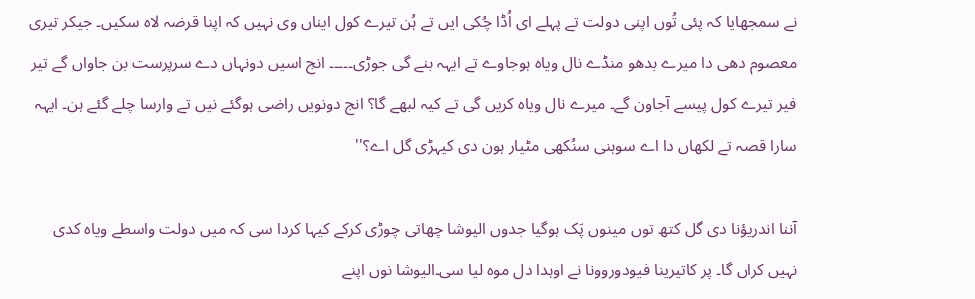نے سمجھایا کہ پئی تُوں اپنی دولت تے پہلے ای اُڈا چُکی ایں تے ہُن تیرے کول ایناں وی نہیں کہ اپنا قرضہ لاہ سکیں۔ جیکر تیری معصوم دھی دا میرے بدھو منڈے نال ویاہ ہوجاوے تے ایہہ بنے گی جوڑی۔۔۔۔۔ انج اسیں دونہاں دے سرپرست بن جاواں گے تیر فیر تیرے کول پیسے آجاون گے۔ میرے نال ویاہ کریں گی تے کیہ لبھے گا؟ انج دونویں راضی ہوگئے نیں تے وارسا چلے گئے ہن۔ ایہہ سارا قصہ تے لکھاں دا اے سوہنی سنُکھی مٹیار ہون دی کیہڑی گل اے؟''

آننا اندریؤنا دی گل کتھ توں مینوں پَک ہوگیا جدوں الیوشا چھاتی چوڑی کرکے کیہا کردا سی کہ میں دولت واسطے ویاہ کدی نہیں کراں گا۔ پر کاتیرینا فیودوروونا نے اوہدا دل موہ لیا سی۔الیوشا نوں اپنے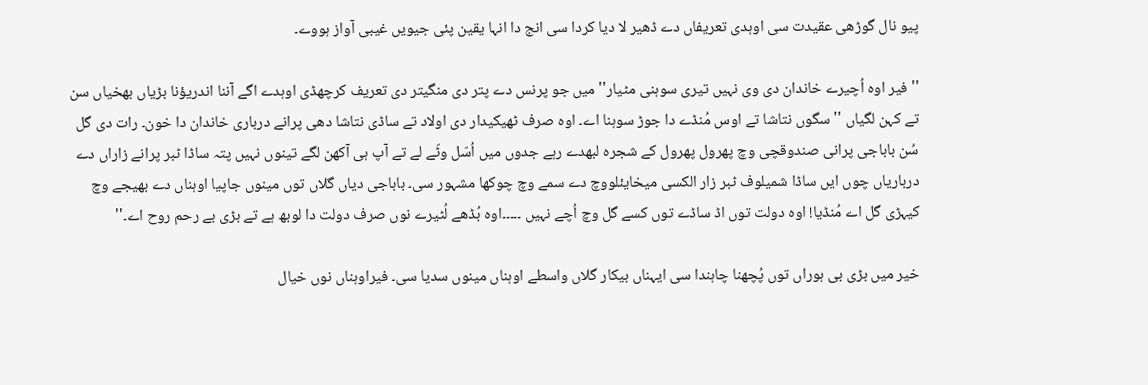پیو نال گوڑھی عقیدت سی اوہدی تعریفاں دے ڈھیر لا دیا کردا سی انج دا انہا یقین پئی جیویں غیبی آواز ہووے۔

'' فیر اوہ اُچیرے خاندان دی وی نہیں تیری سوہنی مٹیار'' میں جو پرنس دے پتر دی منگیتر دی تعریف کرچھڈی اوہدے اگے آننا اندریؤنا بڑیاں بھخیاں سن تے کہن لگیاں '' سگوں نتاشا تے اوس مُنڈے دا جوڑ سوہنا اے۔ اوہ صرف ٹھیکیدار دی اولاد تے ساڈی نتاشا دھی پرانے درباری خاندان دا خون۔ رات دی گل سُن باباجی پرانی صندوقچی وچ پھرول پھرول کے شجرہ لبھدے رہے جدوں میں اُسّل وٹّے لے تے آپ ہی آکھن لگے تینوں نہیں پتہ ساڈا ٹبر پرانے زاراں دے درباریاں چوں ایں ساڈا شمیلوف ٹبر زار الکسی میخایئلووچ دے سمے وچ چوکھا مشہور سی۔ باباجی دیاں گلاں توں مینوں جاپیا اوہناں دے بھیجے وچ کیہڑی گل اے مُنڈیا! اوہ دولت توں اڈ ساڈے توں کسے گل وچ اُچے نہیں ۔۔۔۔۔اوہ بُڈھے لُٹیرے نوں صرف دولت دا لوبھ ہے تے بڑی بے رحم روح اے۔''

خیر میں بڑی بی ہوراں توں پُچھنا چاہندا سی ایہناں بیکار گلاں واسطے اوہناں مینوں سدیا سی۔ فیراوہناں نوں خیال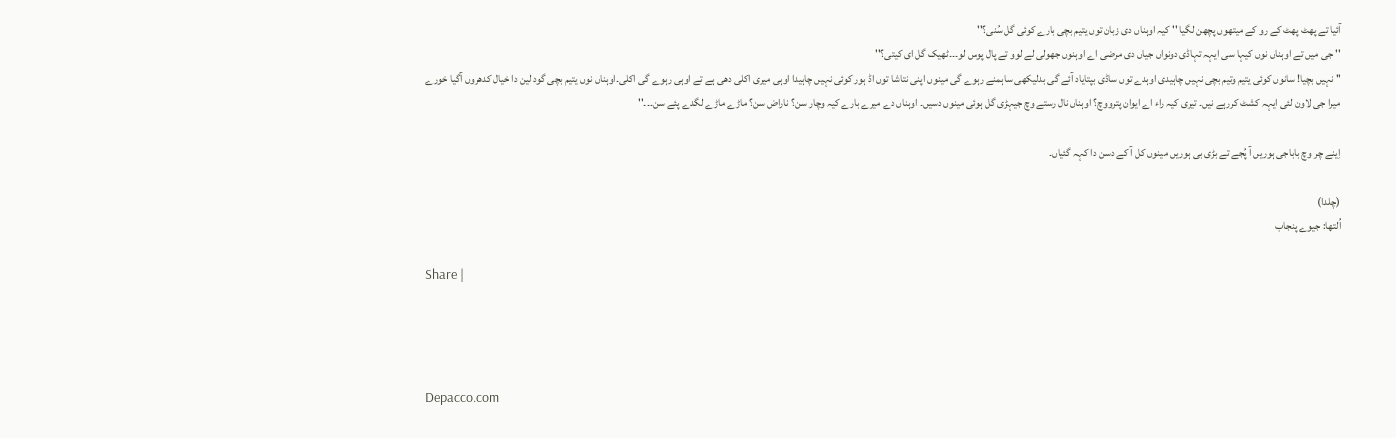آئیا تے پھٹ پھٹ کے رو کے میتھوں پچھن لگیا '' کیہ اوہناں دی زبان توں یتیم بچی بارے کوئی گل سُنی؟''
'' جی میں تے اوہناں نوں کیہا سی ایہہ تہاڈی دونواں جیاں دی مرضی اے اوہنوں جھولی لے لوو تے پال پوس لو۔۔۔ٹھیک گل ای کیتی؟''
'' نہیں بچیا! سانوں کوئی یتیم وتیم بچی نہیں چاہیدی اوہدے توں ساڈی بپتایاد آئے گی بدلیکھی ساہمنے رہوے گی مینوں اپنی نتاشا توں اڈ ہور کوئی نہیں چاہیدا اوہی میری اکلی دھی ہے تے اوہی رہوے گی اکلی۔اوہناں نوں یتیم بچی گود لین دا خیال کدھروں آگیا خورے میرا جی لاون لئی ایہہ کشٹ کررہے نیں۔ تیری کیہ راء اے ایوان پترووچ؟ اوہناں نال رستے وچ جیہڑی گل ہوئی مینوں دسیں۔ اوہناں دے میرے بارے کیہ وچار سن؟ ناراض سن؟ ماڑے ماڑے لگدے پئے سن۔۔۔''

اِینے چر وچ باباجی ہوریں آ پُجے تے بڑی بی ہوریں مینوں کل آ کے دسن دا کہہ گئیاں۔

(چلدا)
اُلتھا: جیوے پنجاب

Share |




Depacco.com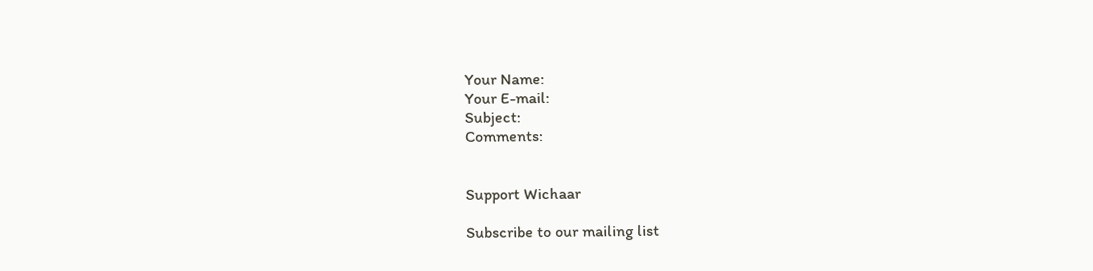Your Name:
Your E-mail:
Subject:
Comments:


Support Wichaar

Subscribe to our mailing list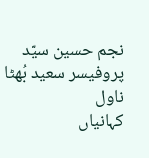نجم حسین سیّد
پروفیسر سعید بُھٹا
ناول
کہانیاں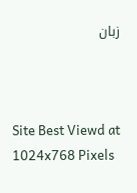زبان



Site Best Viewd at 1024x768 Pixels